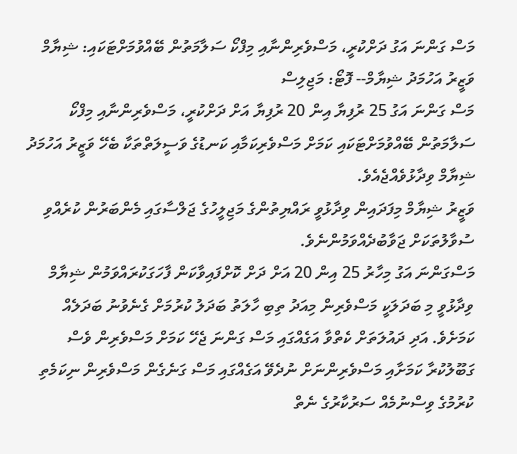މަސް ގަންނަ އަގު ދަށްކުރީ، މަސްވެރިންނާއި މިފްކޯ ސަލާމަތުން ބޭއްވުމަށްޓަކައި: ޝިޔާމް
ވަޒީރު އަހުމަދު ޝިޔާމް-- ފޮޓޯ: މަޖިލިސް
މަސް ގަންނަ އަގު 25 ރުފިޔާ އިން 20 ރުފިޔާ އަށް ދަށްކުރީ، މަސްވެރިންނާއި މިފްކޯ ސަލާމަތުން ބޭއްވުމަށްޓަކައި ކަމަށް މަސްވެރިކަމާއި ކަނޑުގެ ވަސީލަތްތަކާ ބެހޭ ވަޒީރު އަހުމަދު ޝިޔާމް ވިދާޅުވެއްޖެއެވެ.
ވަޒީރު ޝިޔާމް މިފަދައިން ވިދާޅުވީ ރައްޔިތުންގެ މަޖިލީހުގެ ޖަލްސާގައި މެންބަރުން ކުރެއްވި ސުވާލުތަކަށް ޖަވާބުދެއްވަމުންނެވެ.
މަސްގަންނަ އަގު މިހާރު 25 އިން 20 އަށް ދަށް ކޮށްފައިވާކަން ފާހަގަކުރައްވަމުން ޝިޔާމް ވިދާޅުވީ މި ބަދަލަކީ މަސްވެރިން މިއަދު ތިބި ހާލަތު ބަދަލު ކުރުމަށް ގެނެވުނު ބަދަލެއް ކަމަށެވެ. އަދި ދައުލަތަށް ކެތްވާ އަގެއްގައި މަސް ގަންނަ ޖެހޭ ކަމަށް މަސްވެރިން ވެސް ގަބޫލުކުރާ ކަމަށާއި މަސްވެރިންނަށް ނުދެވޭ އަގެއްގައި މަސް ގަނެގެން މަސްވެރިން ނިކަމެތި ކުރުމުގެ ވިސްނުމެއް ސަރުކާރުގެ ނެތް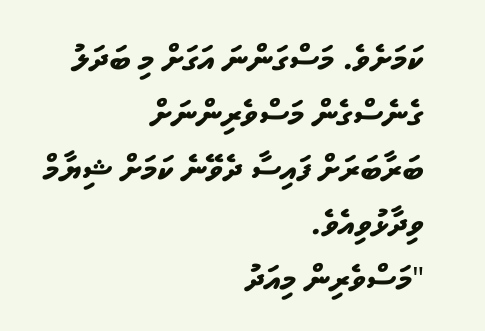ކަމަށެވެ. މަސްގަންނަ އަގަށް މި ބަދަލު ގެނެސްގެން މަސްވެރިންނަށް ބަރާބަރަށް ފައިސާ ދެވޭނެ ކަމަށް ޝިޔާމް ވިދާޅުވިއެވެ.
"މަސްވެރިން މިއަދު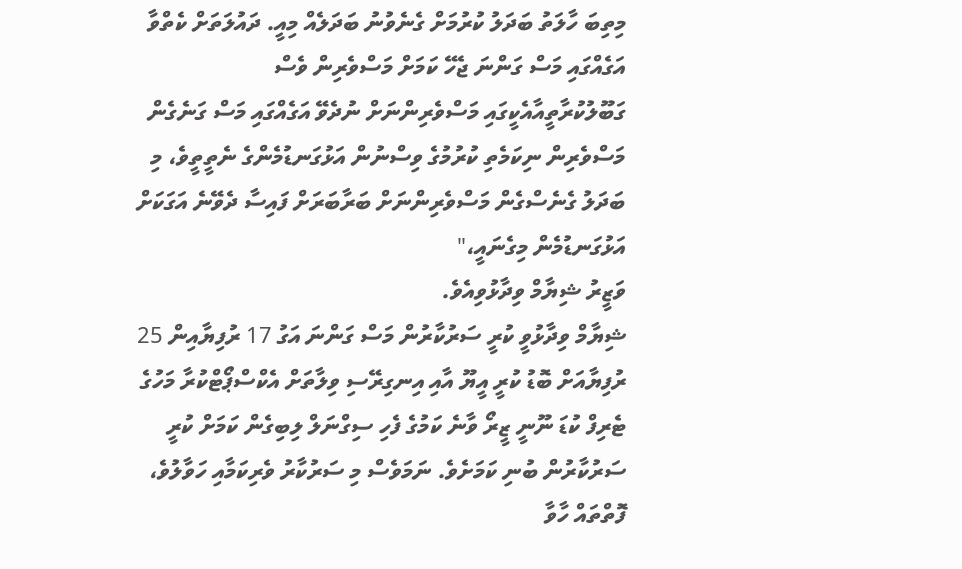މިތިބަ ހާލަތު ބަދަލު ކުރުމަށް ގެނެވުނު ބަދަލެއް މިއީ. ދައުލަތަށް ކެތްވާ އަގެއްގައި މަސް ގަންނަ ޖެހޭ ކަމަށް މަސްވެރިން ވެސް ގަބޫލުކުރާތީއާއެކީގައި މަސްވެރިންނަށް ނުދެވޭ އަގެއްގައި މަސް ގަނެގެން މަސްވެރިން ނިކަމެތި ކުރުމުގެ ވިސްނުން އަޅުގަނޑުމެންގެ ނެތީތީވެ، މި ބަދަލު ގެނެސްގެން މަސްވެރިންނަށް ބަރާބަރަށް ފައިސާ ދެވޭނެ އަގަކަށް އަޅުގަނޑުމެން މިގެނައީ،"
ވަޒީރު ޝިޔާމް ވިދާޅުވިއެވެ.
ޝިޔާމް ވިދާޅުވީ ކުރީ ސަރުކާރުން މަސް ގަންނަ އަގު 17 ރުފިޔާއިން 25 ރުފިޔާއަށް ބޮޑު ކުރީ އީޔޫ އާއި އިނގިރޭސި ވިލާތަށް އެކްސްޕޯޓްކުރާ މަހުގެ ޓެރިފް ކުޑަ ނޫނީ ޒީރޯ ވާނެ ކަމުގެ ފެހި ސިގްނަލް ލިބިގެން ކަމަށް ކުރީ ސަރުކާރުން ބުނި ކަމަށެވެ. ނަމަވެސް މި ސަރުކާރު ވެރިކަމާއި ހަވާލުވެ، ފޮތްތައް ހާވާ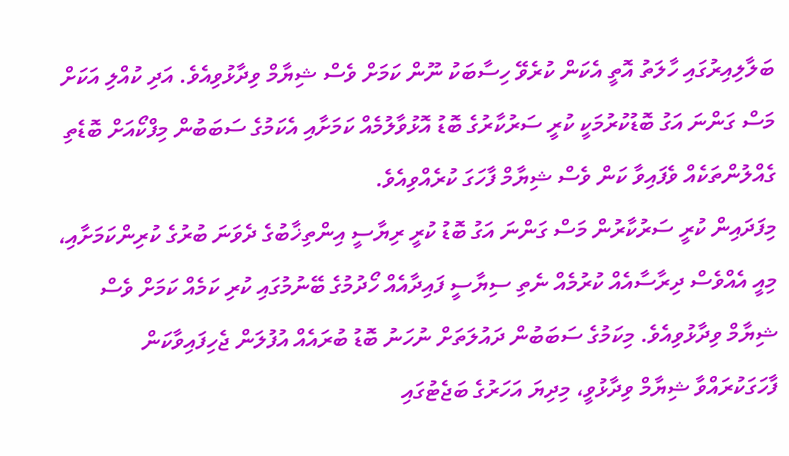ބަލާލިއިރުގައި ހާލަތު އޮތީ އެކަން ކުރެވޭ ހިސާބަކު ނޫން ކަމަށް ވެސް ޝިޔާމް ވިދާޅުވިއެވެ. އަދި ކުއްލި އަކަށް މަސް ގަންނަ އަގު ބޮޑުކުރުމަކީ ކުރީ ސަރުކާރުގެ ބޮޑު އޮޅުވާލުމެއް ކަމަށާއި އެކަމުގެ ސަބަބުން މިފްކޯއަށް ބޮޑެތި ގެއްލުންތަކެއް ވެފައިވާ ކަން ވެސް ޝިޔާމް ފާހަގަ ކުރެއްވިއެވެ.
މިފަދައިން ކުރީ ސަރުކާރުން މަސް ގަންނަ އަގު ބޮޑު ކުރީ ރިޔާސީ އިންތިޚާބުގެ ދެވަނަ ބުރުގެ ކުރިންކަމަށާއި، މިއީ އެއްވެސް ދިރާސާއެއް ކުރުމެއް ނެތި ސިޔާސީ ފައިދާއެއް ހޯދުމުގެ ބޭނުމުގައި ކުރި ކަމެއް ކަމަށް ވެސް ޝިޔާމް ވިދާޅުވިއެވެ. މިކަމުގެ ސަބަބުން ދައުލަތަށް ނުހަނު ބޮޑު ބުރައެއް އުފުލަން ޖެހިފައިވާކަން ފާހަގަކުރައްވާ ޝިޔާމް ވިދާޅުވީ، މިދިޔަ އަހަރުގެ ބަޖެޓުގައި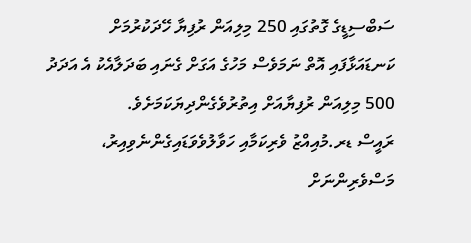ސަބްސިޑީގެ ގޮތުގައި 250 މިލިއަން ރުފިޔާ ހޭދަކުރުމަށް ކަނޑައަޅާފައި އޮތް ނަމަވެސް މަހުގެ އަގަށް ގެނައި ބަދަލާއެކު އެ އަދަދު 500 މިލިއަން ރުފިޔާއަށް އިތުރުވެގެންދިޔަކަމަށެވެ.
ރައީސް ޑރ.މުއިއްޒު ވެރިކަމާއި ހަވާލުވެވަޑައިގެންނެވިއިރު، މަސްވެރިންނަށް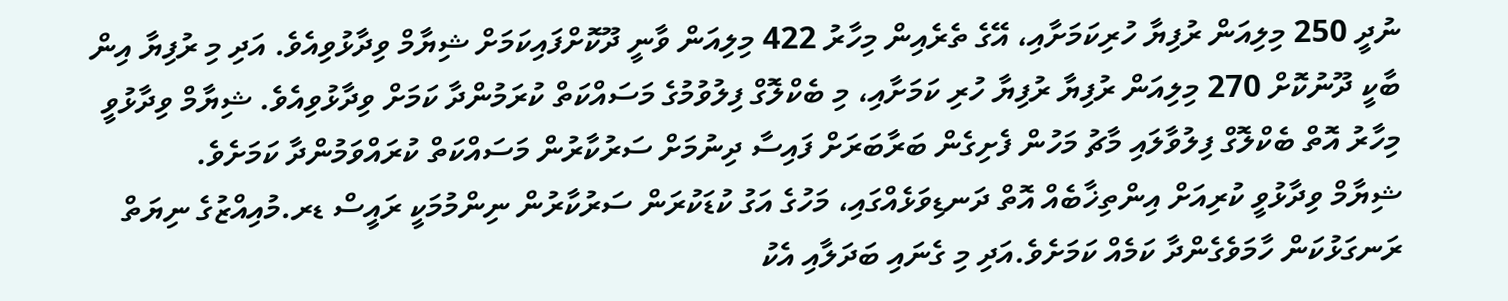ނުދީ 250 މިލިއަން ރުފިޔާ ހުރިކަމަށާއި، އޭގެ ތެރެއިން މިހާރު 422 މިލިއަން ވާނީ ދޫކޮށްފައިކަމަށް ޝިޔާމް ވިދާޅުވިއެވެ. އަދި މި ރުފިޔާ އިން ބާކީ ދޫނުކޮށް 270 މިލިއަން ރުފިޔާ ރުފިޔާ ހުރި ކަމަށާއި، މި ބެކްލޮގް ފިލުވުމުގެ މަސައްކަތް ކުރަމުންދާ ކަމަށް ވިދާޅުވިއެވެ. ޝިޔާމް ވިދާޅުވީ މިހާރު އޮތް ބެކްލޮގް ފިލުވާލައި މާޗު މަހުން ފެށިގެން ބަރާބަރަށް ފައިސާ ދިނުމަށް ސަރުކާރުން މަސައްކަތް ކުރައްވަމުންދާ ކަމަށެވެ.
ޝިޔާމް ވިދާޅުވީ ކުރިއަށް އިންތިޚާބެއް އޮތް ދަނޑިވަޅެއްގައި، މަހުގެ އަގު ކުޑަކުރަން ސަރުކާރުން ނިންމުމަކީ ރައީސް ޑރ.މުއިއްޒުގެ ނިޔަތް ރަނގަޅުކަން ހާމަވެގެންދާ ކަމެއް ކަމަށެވެ.އަދި މި ގެނައި ބަދަލާއި އެކު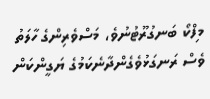މިފްކޯ ބަނގުރޫޓުނުވެ، މަސްވެރިންގެ ހާލަތު ވެސް ރަނގަޅުވެގެންދާނެކަމުގެ ޔަގީންކަން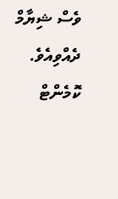ވެސް ޝިޔާމް ދެއްވިއެވެ.
ކޮމެންޓް